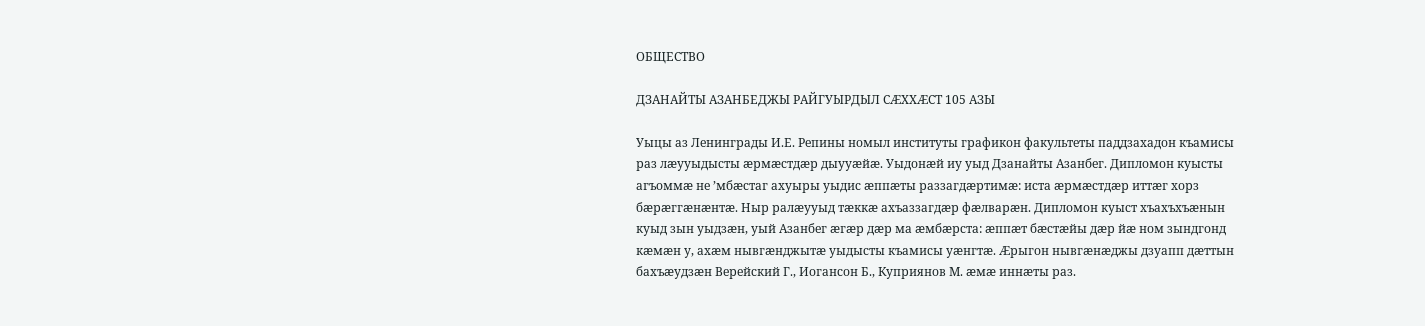ОБЩЕСТВО

ДЗАНАЙТЫ АЗАНБЕДЖЫ РАЙГУЫРДЫЛ СÆХХÆСТ 105 АЗЫ

Уыцы аз Ленинграды И.Е. Репины номыл институты графикон факультеты паддзахадон къамисы раз лæууыдысты æрмæстдæр дыууæйæ. Уыдонæй иу уыд Дзанайты Азанбег. Дипломон куысты агъоммæ не ʼмбæстаг ахуыры уыдис æппæты раззагдæртимæ: иста æрмæстдæр иттæг хорз бæрæггæнæнтæ. Ныр ралæууыд тæккæ ахъаззагдæр фæлварæн. Дипломон куыст хъахъхъæнын куыд зын уыдзæн, уый Азанбег æгæр дæр ма æмбæрста: æппæт бæстæйы дæр йæ ном зындгонд кæмæн у, ахæм нывгæнджытæ уыдысты къамисы уæнгтæ. Æрыгон нывгæнæджы дзуапп дæттын бахъæудзæн Верейский Г., Иогансон Б., Куприянов М. æмæ иннæты раз.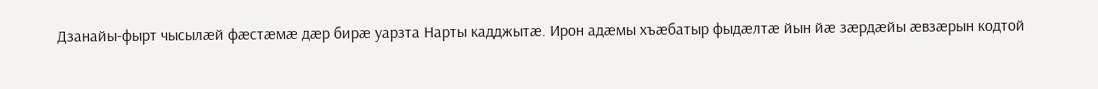Дзанайы-фырт чысылæй фæстæмæ дæр бирæ уарзта Нарты кадджытæ. Ирон адæмы хъæбатыр фыдæлтæ йын йæ зæрдæйы æвзæрын кодтой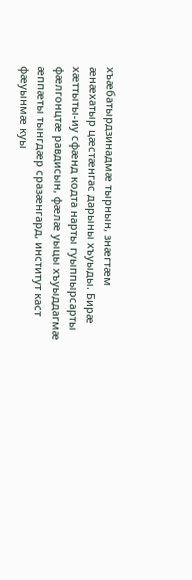хъæбатырдзинадмæ тырнын, знæгтæм æнæхатыр цæстæнгас дарыны хъуыды. Бирæ хæттыты-иу сфæнд кодта нарты гуыппырсарты фæлгонцтæ равдисын, фæлæ уыцы хъуыддагмæ æппæты тынгдæр сразæнгард, институт каст фæуынмæ куы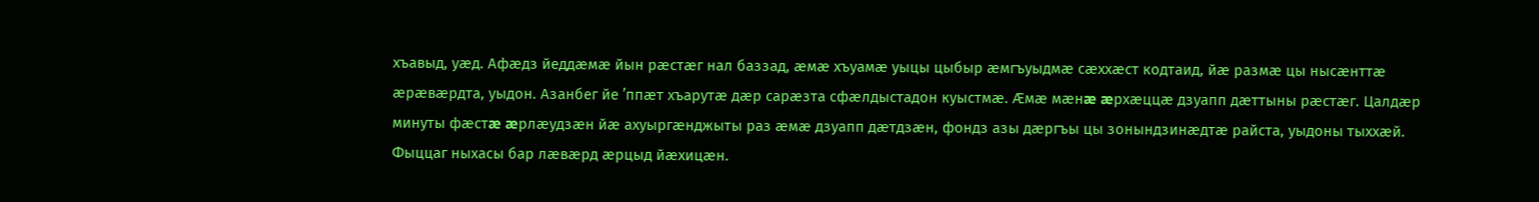хъавыд, уæд. Афæдз йеддæмæ йын рæстæг нал баззад, æмæ хъуамæ уыцы цыбыр æмгъуыдмæ сæххæст кодтаид, йæ размæ цы нысæнттæ æрæвæрдта, уыдон. Азанбег йе ʼппæт хъарутæ дæр сарæзта сфæлдыстадон куыстмæ. Æмæ мæнæ æрхæццæ дзуапп дæттыны рæстæг. Цалдæр минуты фæстæ æрлæудзæн йæ ахуыргæнджыты раз æмæ дзуапп дæтдзæн, фондз азы дæргъы цы зонындзинæдтæ райста, уыдоны тыххæй. Фыццаг ныхасы бар лæвæрд æрцыд йæхицæн.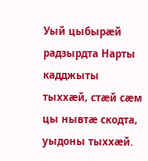Уый цыбырæй радзырдта Нарты кадджыты тыххæй, стæй сæм цы нывтæ скодта, уыдоны тыххæй.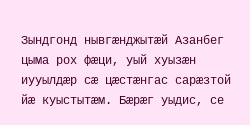Зындгонд нывгæнджытæй Азанбег цыма рох фæци, уый хуызæн иууылдæр сæ цæстæнгас сарæзтой йæ куыстытæм. Бæрæг уыдис, се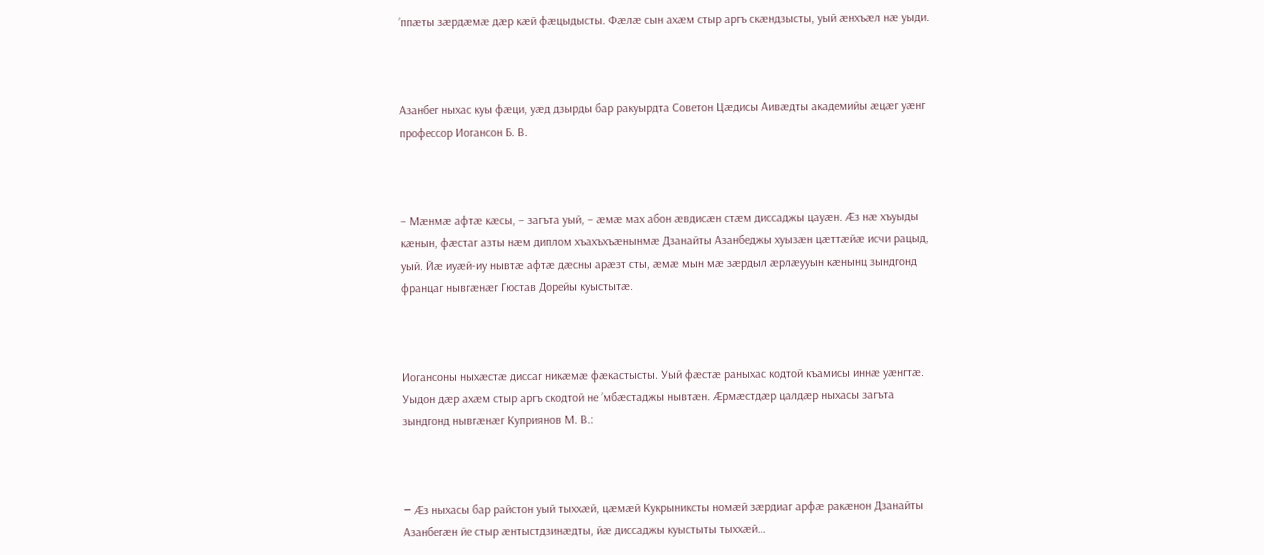ʼппæты зæрдæмæ дæр кæй фæцыдысты. Фæлæ сын ахæм стыр аргъ скæндзысты, уый æнхъæл нæ уыди.



Азанбег ныхас куы фæци, уæд дзырды бар ракуырдта Советон Цæдисы Аивæдты академийы æцæг уæнг профессор Иогансон Б. В.



– Мæнмæ афтæ кæсы, – загъта уый, – æмæ мах абон æвдисæн стæм диссаджы цауæн. Æз нæ хъуыды кæнын, фæстаг азты нæм диплом хъахъхъæнынмæ Дзанайты Азанбеджы хуызæн цæттæйæ исчи рацыд, уый. Йæ иуæй-иу нывтæ афтæ дæсны арæзт сты, æмæ мын мæ зæрдыл æрлæууын кæнынц зындгонд францаг нывгæнæг Гюстав Дорейы куыстытæ.



Иогансоны ныхæстæ диссаг никæмæ фæкастысты. Уый фæстæ раныхас кодтой къамисы иннæ уæнгтæ. Уыдон дæр ахæм стыр аргъ скодтой не ʼмбæстаджы нывтæн. Æрмæстдæр цалдæр ныхасы загъта зындгонд нывгæнæг Куприянов М. В.:



– Æз ныхасы бар райстон уый тыххæй, цæмæй Кукрыниксты номæй зæрдиаг арфæ ракæнон Дзанайты Азанбегæн йе стыр æнтыстдзинæдты, йæ диссаджы куыстыты тыххæй…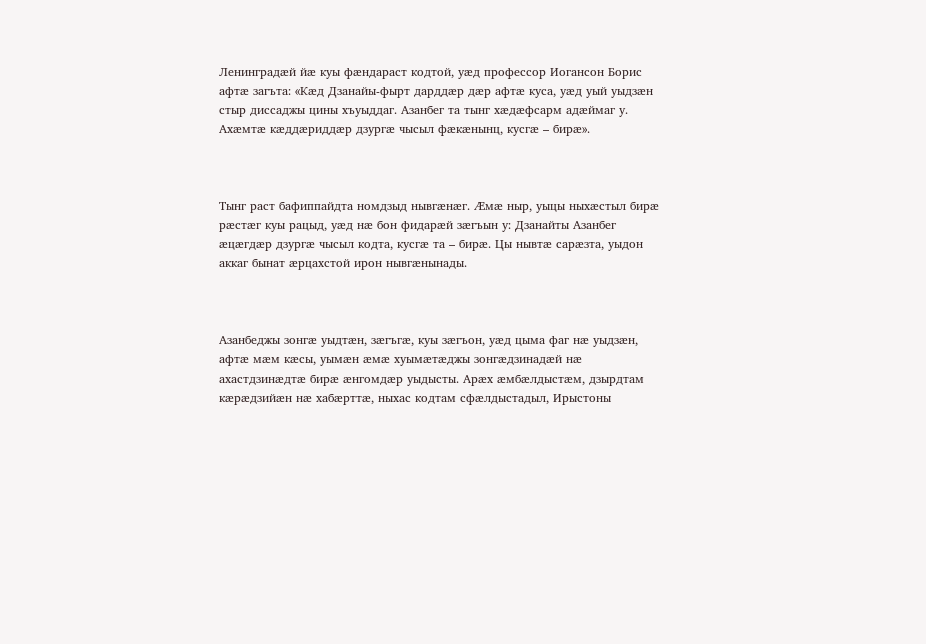Ленинградæй йæ куы фæндараст кодтой, уæд профессор Иогансон Борис афтæ загъта: «Кæд Дзанайы-фырт дарддæр дæр афтæ куса, уæд уый уыдзæн стыр диссаджы цины хъуыддаг. Азанбег та тынг хæдæфсарм адæймаг у. Ахæмтæ кæддæриддæр дзургæ чысыл фæкæнынц, кусгæ – бирæ».



Тынг раст бафиппайдта номдзыд нывгæнæг. Æмæ ныр, уыцы ныхæстыл бирæ рæстæг куы рацыд, уæд нæ бон фидарæй зæгъын у: Дзанайты Азанбег æцæгдæр дзургæ чысыл кодта, кусгæ та – бирæ. Цы нывтæ сарæзта, уыдон аккаг бынат æрцахстой ирон нывгæнынады.



Азанбеджы зонгæ уыдтæн, зæгъгæ, куы зæгъон, уæд цыма фаг нæ уыдзæн, афтæ мæм кæсы, уымæн æмæ хуымæтæджы зонгæдзинадæй нæ ахастдзинæдтæ бирæ æнгомдæр уыдысты. Арæх æмбæлдыстæм, дзырдтам кæрæдзийæн нæ хабæрттæ, ныхас кодтам сфæлдыстадыл, Ирыстоны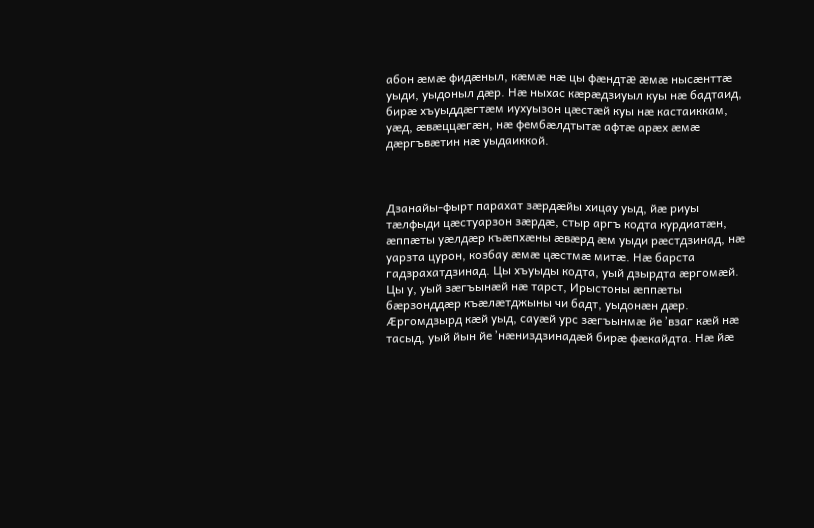абон æмæ фидæныл, кæмæ нæ цы фæндтæ æмæ нысæнттæ уыди, уыдоныл дæр. Нæ ныхас кæрæдзиуыл куы нæ бадтаид, бирæ хъуыддæгтæм иухуызон цæстæй куы нæ кастаиккам, уæд, æвæццæгæн, нæ фембæлдтытæ афтæ арæх æмæ дæргъвæтин нæ уыдаиккой.



Дзанайы-фырт парахат зæрдæйы хицау уыд, йæ риуы тæлфыди цæстуарзон зæрдæ, стыр аргъ кодта курдиатæн, æппæты уæлдæр къæпхæны æвæрд æм уыди рæстдзинад, нæ уарзта цурон, козбау æмæ цæстмæ митæ. Нæ барста гадзрахатдзинад. Цы хъуыды кодта, уый дзырдта æргомæй. Цы у, уый зæгъынæй нæ тарст, Ирыстоны æппæты бæрзонддæр къæлæтджыны чи бадт, уыдонæн дæр. Æргомдзырд кæй уыд, сауæй урс зæгъынмæ йе ʼвзаг кæй нæ тасыд, уый йын йе ʼнæниздзинадæй бирæ фæкайдта. Нæ йæ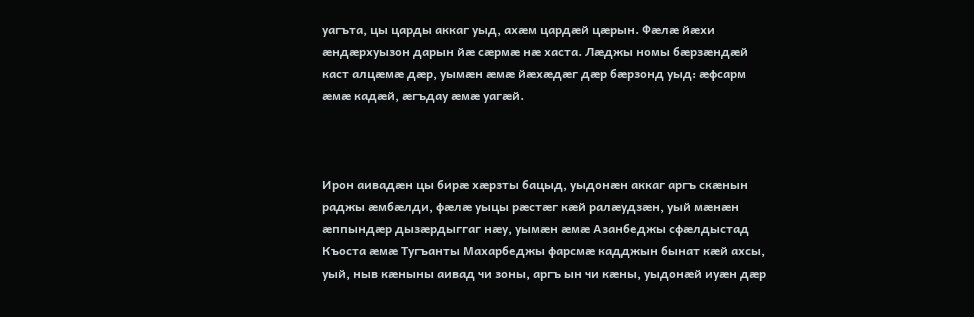уагъта, цы царды аккаг уыд, ахæм цардæй цæрын. Фæлæ йæхи æндæрхуызон дарын йæ сæрмæ нæ хаста. Лæджы номы бæрзæндæй каст алцæмæ дæр, уымæн æмæ йæхæдæг дæр бæрзонд уыд: æфсарм æмæ кадæй, æгъдау æмæ уагæй.



Ирон аивадæн цы бирæ хæрзты бацыд, уыдонæн аккаг аргъ скæнын раджы æмбæлди, фæлæ уыцы рæстæг кæй ралæудзæн, уый мæнæн æппындæр дызæрдыггаг нæу, уымæн æмæ Азанбеджы сфæлдыстад Къоста æмæ Тугъанты Махарбеджы фарсмæ кадджын бынат кæй ахсы, уый, ныв кæныны аивад чи зоны, аргъ ын чи кæны, уыдонæй иуæн дæр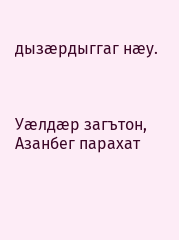дызæрдыггаг нæу.



Уæлдæр загътон, Азанбег парахат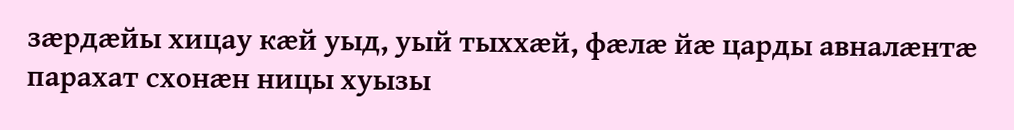зæрдæйы хицау кæй уыд, уый тыххæй, фæлæ йæ царды авналæнтæ парахат схонæн ницы хуызы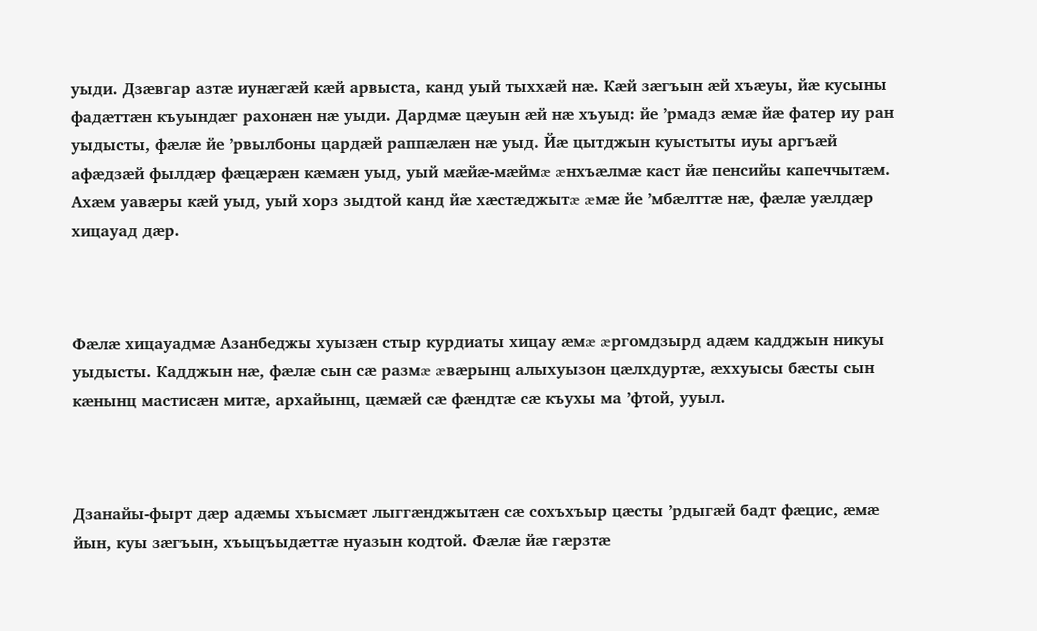уыди. Дзæвгар азтæ иунæгæй кæй арвыста, канд уый тыххæй нæ. Кæй зæгъын æй хъæуы, йæ кусыны фадæттæн къуындæг рахонæн нæ уыди. Дардмæ цæуын æй нæ хъуыд: йе ʼрмадз æмæ йæ фатер иу ран уыдысты, фæлæ йе ʼрвылбоны цардæй раппæлæн нæ уыд. Йæ цытджын куыстыты иуы аргъæй афæдзæй фылдæр фæцæрæн кæмæн уыд, уый мæйæ-мæймæ æнхъæлмæ каст йæ пенсийы капеччытæм. Ахæм уавæры кæй уыд, уый хорз зыдтой канд йæ хæстæджытæ æмæ йе ʼмбæлттæ нæ, фæлæ уæлдæр хицауад дæр.



Фæлæ хицауадмæ Азанбеджы хуызæн стыр курдиаты хицау æмæ æргомдзырд адæм кадджын никуы уыдысты. Кадджын нæ, фæлæ сын сæ размæ æвæрынц алыхуызон цæлхдуртæ, æххуысы бæсты сын кæнынц мастисæн митæ, архайынц, цæмæй сæ фæндтæ сæ къухы ма ʼфтой, ууыл.



Дзанайы-фырт дæр адæмы хъысмæт лыггæнджытæн сæ сохъхъыр цæсты ʼрдыгæй бадт фæцис, æмæ йын, куы зæгъын, хъыцъыдæттæ нуазын кодтой. Фæлæ йæ гæрзтæ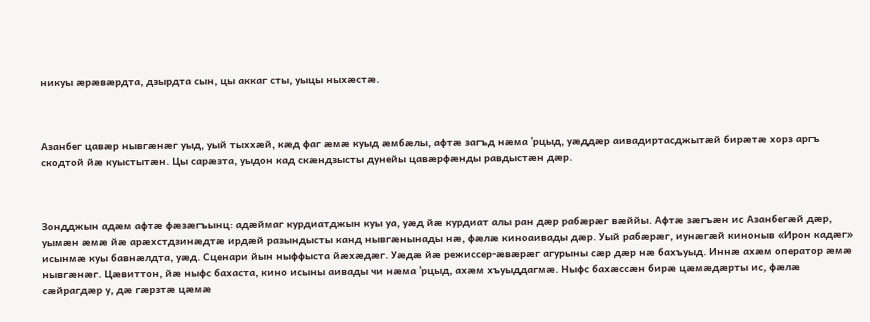никуы æрæвæрдта, дзырдта сын, цы аккаг сты, уыцы ныхæстæ.



Азанбег цавæр нывгæнæг уыд, уый тыххæй, кæд фаг æмæ куыд æмбæлы, афтæ загъд нæма ʼрцыд, уæддæр аивадиртасджытæй бирæтæ хорз аргъ скодтой йæ куыстытæн. Цы сарæзта, уыдон кад скæндзысты дунейы цавæрфæнды равдыстæн дæр.



Зондджын адæм афтæ фæзæгъынц: адæймаг курдиатджын куы уа, уæд йæ курдиат алы ран дæр рабæрæг вæййы. Афтæ зæгъæн ис Азанбегæй дæр, уымæн æмæ йæ арæхстдзинæдтæ ирдæй разындысты канд нывгæнынады нæ, фæлæ киноаивады дæр. Уый рабæрæг, иунæгæй киноныв «Ирон кадæг» исынмæ куы бавнæлдта, уæд. Сценари йын ныффыста йæхæдæг. Уæдæ йæ режиссер-æвæрæг агурыны сæр дæр нæ бахъуыд. Иннæ ахæм оператор æмæ нывгæнæг. Цæвиттон, йæ ныфс бахаста, кино исыны аивады чи нæма ʼрцыд, ахæм хъуыддагмæ. Ныфс бахæссæн бирæ цæмæдæрты ис, фæлæ сæйрагдæр у, дæ гæрзтæ цæмæ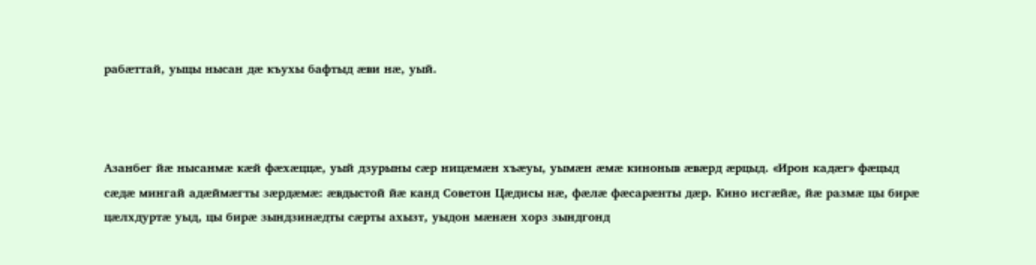рабæттай, уыцы нысан дæ къухы бафтыд æви нæ, уый.



Азанбег йæ нысанмæ кæй фæхæццæ, уый дзурыны сæр ницæмæн хъæуы, уымæн æмæ киноныв æвæрд æрцыд. «Ирон кадæг» фæцыд сæдæ мингай адæймæгты зæрдæмæ: æвдыстой йæ канд Советон Цæдисы нæ, фæлæ фæсарæнты дæр. Кино исгæйæ, йæ размæ цы бирæ цæлхдуртæ уыд, цы бирæ зындзинæдты сæрты ахызт, уыдон мæнæн хорз зындгонд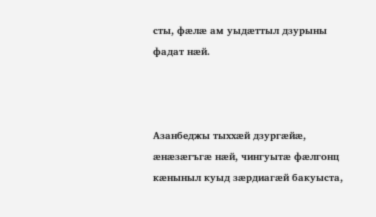сты, фæлæ ам уыдæттыл дзурыны фадат нæй.



Азанбеджы тыххæй дзургæйæ, æнæзæгъгæ нæй, чингуытæ фæлгонц кæныныл куыд зæрдиагæй бакуыста,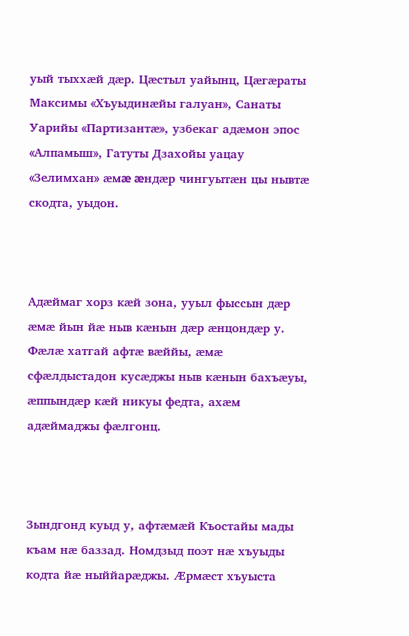уый тыххæй дæр. Цæстыл уайынц, Цæгæраты Максимы «Хъуыдинæйы галуан», Санаты Уарийы «Партизантæ», узбекаг адæмон эпос «Алпамыш», Гатуты Дзахойы уацау «Зелимхан» æмæ æндæр чингуытæн цы нывтæ скодта, уыдон.



Адæймаг хорз кæй зона, ууыл фыссын дæр æмæ йын йæ ныв кæнын дæр æнцондæр у. Фæлæ хатгай афтæ вæййы, æмæ сфæлдыстадон кусæджы ныв кæнын бахъæуы, æппындæр кæй никуы федта, ахæм адæймаджы фæлгонц.



Зындгонд куыд у, афтæмæй Къостайы мады къам нæ баззад. Номдзыд поэт нæ хъуыды кодта йæ ныййарæджы. Æрмæст хъуыста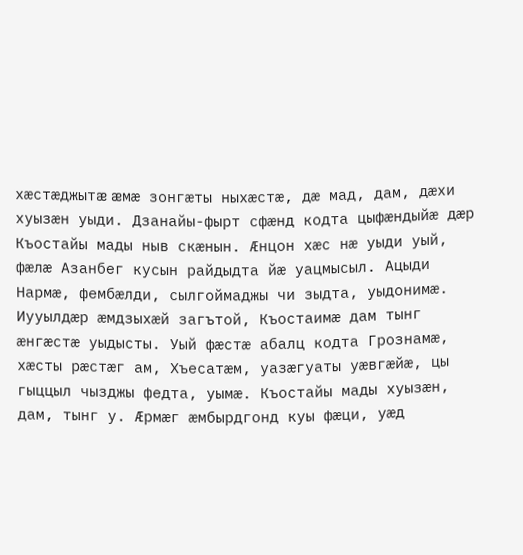хæстæджытæ æмæ зонгæты ныхæстæ, дæ мад, дам, дæхи хуызæн уыди. Дзанайы-фырт сфæнд кодта цыфæндыйæ дæр Къостайы мады ныв скæнын. Æнцон хæс нæ уыди уый, фæлæ Азанбег кусын райдыдта йæ уацмысыл. Ацыди Нармæ, фембæлди, сылгоймаджы чи зыдта, уыдонимæ. Иууылдæр æмдзыхæй загътой, Къостаимæ дам тынг æнгæстæ уыдысты. Уый фæстæ абалц кодта Грознамæ, хæсты рæстæг ам, Хъесатæм, уазæгуаты уæвгæйæ, цы гыццыл чызджы федта, уымæ. Къостайы мады хуызæн, дам, тынг у. Æрмæг æмбырдгонд куы фæци, уæд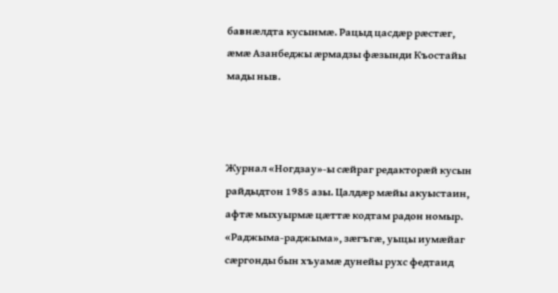бавнæлдта кусынмæ. Рацыд цасдæр рæстæг, æмæ Азанбеджы æрмадзы фæзынди Къостайы мады ныв.



Журнал «Ногдзау»-ы сæйраг редакторæй кусын райдыдтон 1985 азы. Цалдæр мæйы акуыстаин, афтæ мыхуырмæ цæттæ кодтам радон номыр. «Раджыма-раджыма», зæгъгæ, уыцы иумæйаг сæргонды бын хъуамæ дунейы рухс федтаид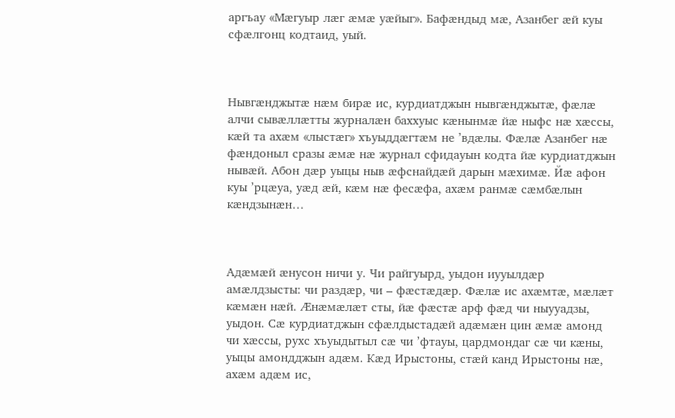аргъау «Мæгуыр лæг æмæ уæйыг». Бафæндыд мæ, Азанбег æй куы сфæлгонц кодтаид, уый.



Нывгæнджытæ нæм бирæ ис, курдиатджын нывгæнджытæ, фæлæ алчи сывæллæтты журналæн баххуыс кæнынмæ йæ ныфс нæ хæссы, кæй та ахæм «лыстæг» хъуыддæгтæм не ʼвдæлы. Фæлæ Азанбег нæ фæндоныл сразы æмæ нæ журнал сфидауын кодта йæ курдиатджын нывæй. Абон дæр уыцы ныв æфснайдæй дарын мæхимæ. Йæ афон куы ʼрцæуа, уæд æй, кæм нæ фесæфа, ахæм ранмæ сæмбæлын кæндзынæн…



Адæмæй æнусон ничи у. Чи райгуырд, уыдон иууылдæр амæлдзысты: чи раздæр, чи – фæстæдæр. Фæлæ ис ахæмтæ, мæлæт кæмæн нæй. Æнæмæлæт сты, йæ фæстæ арф фæд чи ныууадзы, уыдон. Сæ курдиатджын сфæлдыстадæй адæмæн цин æмæ амонд чи хæссы, рухс хъуыдытыл сæ чи ʼфтауы, цардмондаг сæ чи кæны, уыцы амондджын адæм. Кæд Ирыстоны, стæй канд Ирыстоны нæ, ахæм адæм ис,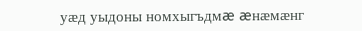уæд уыдоны номхыгъдмæ æнæмæнг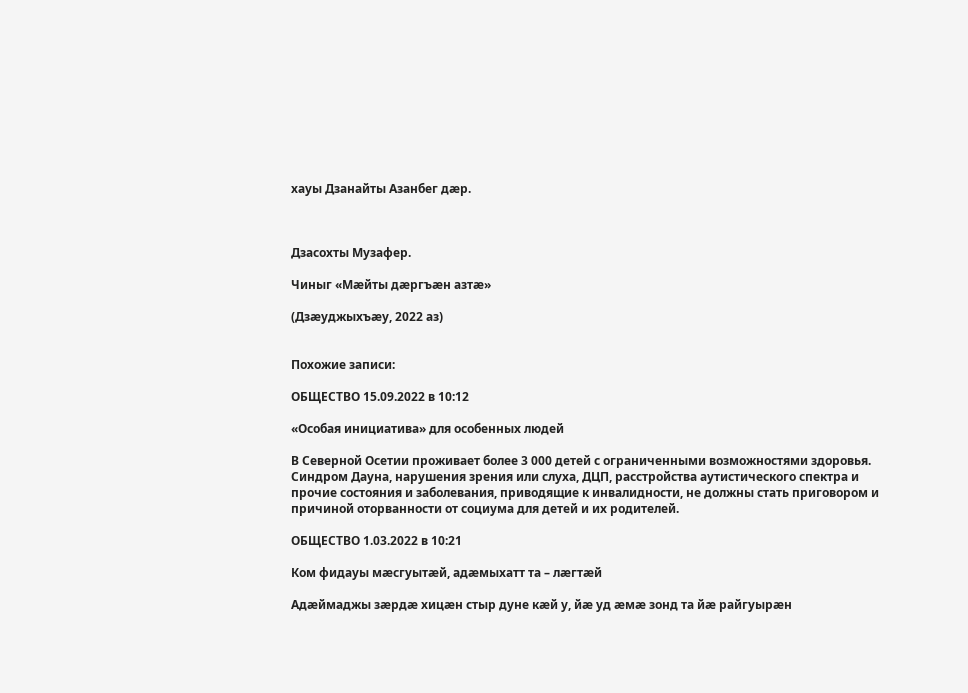хауы Дзанайты Азанбег дæр.



Дзасохты Музафер.

Чиныг «Мæйты дæргъæн азтæ»

(Дзæуджыхъæу, 2022 аз)


Похожие записи:

ОБЩЕСТВО 15.09.2022 в 10:12

«Особая инициатива» для особенных людей

В Северной Осетии проживает более 3 000 детей с ограниченными возможностями здоровья. Синдром Дауна, нарушения зрения или слуха, ДЦП, расстройства аутистического спектра и прочие состояния и заболевания, приводящие к инвалидности, не должны стать приговором и причиной оторванности от социума для детей и их родителей.

ОБЩЕСТВО 1.03.2022 в 10:21

Ком фидауы мæсгуытæй, адæмыхатт та – лæгтæй

Адæймаджы зæрдæ хицæн стыр дуне кæй у, йæ уд æмæ зонд та йæ райгуырæн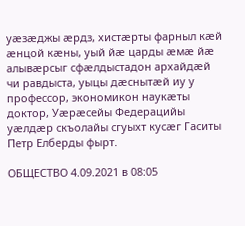уæзæджы æрдз, хистæрты фарныл кæй æнцой кæны, уый йæ царды æмæ йæ алывæрсыг сфæлдыстадон архайдæй чи равдыста, уыцы дæснытæй иу у профессор, экономикон наукæты доктор, Уæрæсейы Федерацийы уæлдæр скъолайы сгуыхт кусæг Гаситы Петр Елберды фырт.

ОБЩЕСТВО 4.09.2021 в 08:05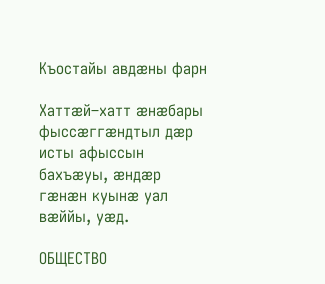Къостайы авдæны фарн

Хаттæй–хатт æнæбары фыссæггæндтыл дæр исты афыссын бахъæуы, æндæр гæнæн куынæ уал вæййы, уæд.

ОБЩЕСТВО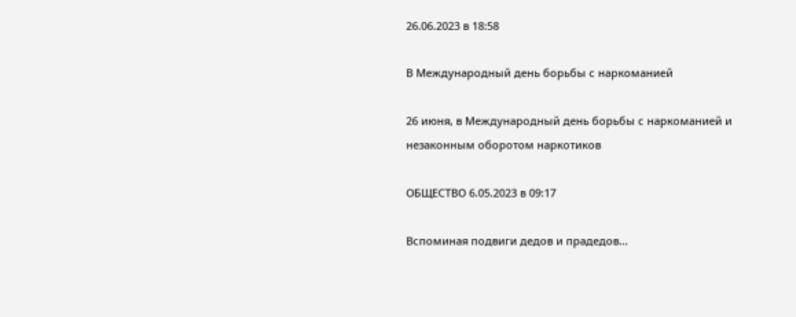26.06.2023 в 18:58

В Международный день борьбы с наркоманией

26 июня, в Международный день борьбы с наркоманией и незаконным оборотом наркотиков

ОБЩЕСТВО 6.05.2023 в 09:17

Вспоминая подвиги дедов и прадедов…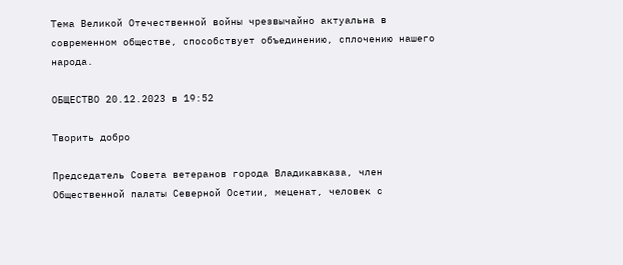Тема Великой Отечественной войны чрезвычайно актуальна в современном обществе, способствует объединению, сплочению нашего народа.

ОБЩЕСТВО 20.12.2023 в 19:52

Творить добро

Председатель Совета ветеранов города Владикавказа, член Общественной палаты Северной Осетии, меценат, человек с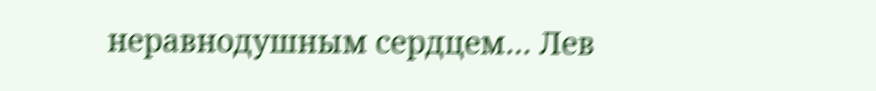неравнодушным сердцем… Лев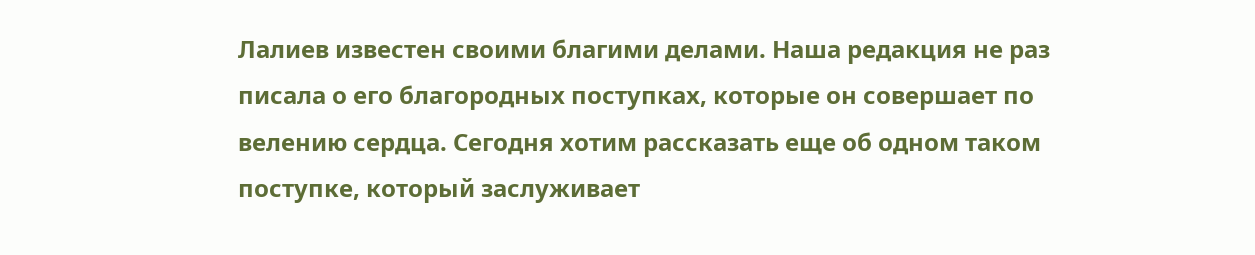Лалиев известен своими благими делами. Наша редакция не раз писала о его благородных поступках, которые он совершает по велению сердца. Сегодня хотим рассказать еще об одном таком поступке, который заслуживает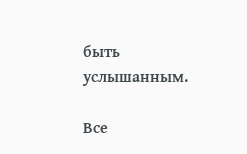быть услышанным.

Все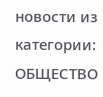новости из категории: ОБЩЕСТВО